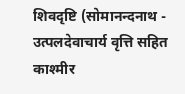शिवदृष्टि (सोमानन्दनाथ - उत्पलदेवाचार्य वृत्ति सहित काश्मीर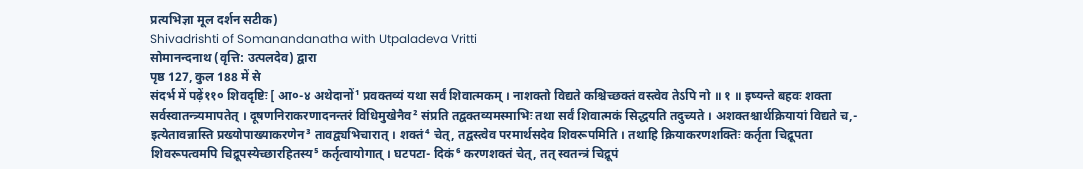प्रत्यभिज्ञा मूल दर्शन सटीक)
Shivadrishti of Somanandanatha with Utpaladeva Vritti
सोमानन्दनाथ (वृत्ति: उत्पलदेव) द्वारा
पृष्ठ 127, कुल 188 में से
संदर्भ में पढ़ें११० शिवदृष्टिः [ आ०-४ अथेदानों¹ प्रवक्तव्यं यथा सर्वं शिवात्मकम् । नाशक्तो विद्यते कश्चिच्छक्तं वस्त्वेव तेऽपि नो ॥ १ ॥ इष्यन्ते बहवः शक्ता सर्वस्वातन्त्र्यमापतेत् । दूषणनिराकरणादनन्तरं विधिमुखेनैव² संप्रति तद्वक्तव्यमस्माभिः तथा सर्वं शिवात्मकं सिद्धयति तदुच्यते । अशक्तश्चार्थक्रियायां विद्यते च,- इत्येतावन्नास्ति प्रख्योपाख्याकरणेन³ तावद्व्यभिचारात् । शक्तं⁴ चेत्, तद्वस्त्वेव परमार्थसदेव शिवरूपमिति । तथाहि क्रियाकरणशक्तिः कर्तृता चिद्रूपता शिवरूपत्वमपि चिद्रूपस्येच्छारहितस्य⁵ कर्तृत्वायोगात् । घटपटा- दिकं⁶ करणशक्तं चेत्, तत् स्वतन्त्रं चिद्रूपं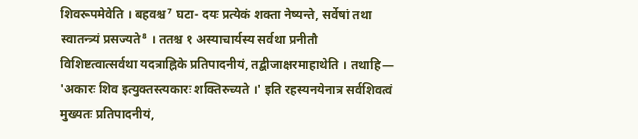शिवरूपमेवेति । बहवश्च⁷ घटा- दयः प्रत्येकं शक्ता नेष्यन्ते, सर्वेषां तथा स्वातन्त्र्यं प्रसज्यते⁸ । ततश्च १ अस्याचार्यस्य सर्वथा प्रनीतौ विशिष्टत्वात्सर्वथा यदत्राह्निके प्रतिपादनीयं, तद्बीजाक्षरमाहाथेति । तथाहि— 'अकारः शिव इत्युक्तस्त्यकारः शक्तिरुच्यते ।' इति रहस्यनयेनात्र सर्वशिवत्वं मुख्यतः प्रतिपादनीयं,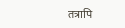तत्रापि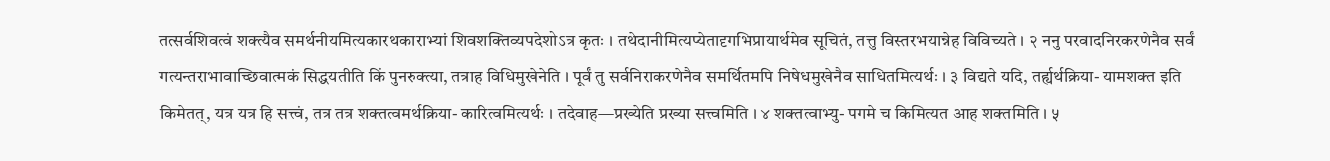तत्सर्वशिवत्वं शक्त्यैव समर्थनीयमित्यकारथकाराभ्यां शिवशक्तिव्यपदेशोऽत्र कृतः । तथेदानीमित्यप्येतादृगभिप्रायार्थमेव सूचितं, तत्तु विस्तरभयान्नेह विविच्यते । २ ननु परवादनिरकरणेनैव सर्वं गत्यन्तराभावाच्छिवात्मकं सिद्धयतीति किं पुनरुक्त्या, तत्राह विधिमुखेनेति । पूर्वं तु सर्वनिराकरणेनैव समर्थितमपि निषेधमुखेनैव साधितमित्यर्थः । ३ विद्यते यदि, तर्ह्यर्थक्रिया- यामशक्त इति किमेतत्, यत्र यत्र हि सत्त्वं, तत्र तत्र शक्तत्वमर्थक्रिया- कारित्वमित्यर्थः । तदेवाह—प्रख्येति प्रख्या सत्त्वमिति । ४ शक्तत्वाभ्यु- पगमे च किमित्यत आह शक्तमिति । ५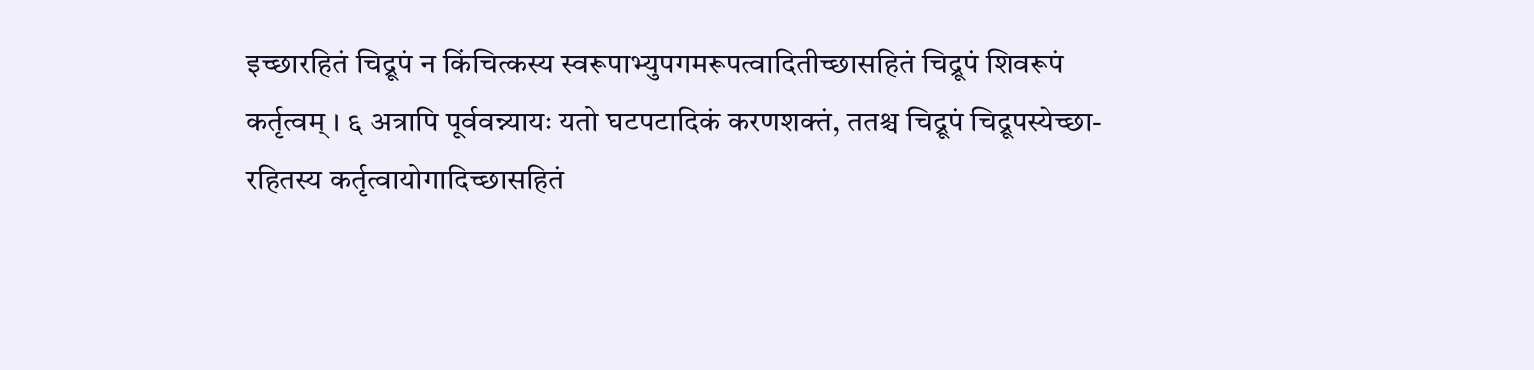इच्छारहितं चिद्रूपं न किंचित्कस्य स्वरूपाभ्युपगमरूपत्वादितीच्छासहितं चिद्रूपं शिवरूपं कर्तृत्वम् । ६ अत्रापि पूर्ववन्न्यायः यतो घटपटादिकं करणशक्तं, ततश्च चिद्रूपं चिद्रूपस्येच्छा- रहितस्य कर्तृत्वायोगादिच्छासहितं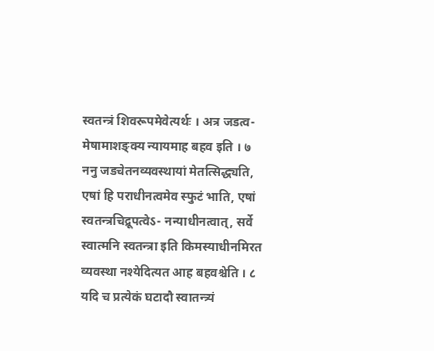स्वतन्त्रं शिवरूपमेवेत्यर्थः । अत्र जडत्व- मेषामाशङ्क्य न्यायमाह बहव इति । ७ ननु जडचेतनव्यवस्थायां मेतत्सिद्ध्यति, एषां हि पराधीनत्वमेव स्फुटं भाति, एषां स्वतन्त्रचिद्रूपत्वेऽ- नन्याधीनत्वात्, सर्वे स्वात्मनि स्वतन्त्रा इति किमस्याधीनमिरत व्यवस्था नश्येदित्यत आह बहवश्चेति । ८ यदि च प्रत्येकं घटादौ स्वातन्त्र्यं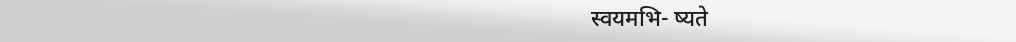स्वयमभि- ष्यते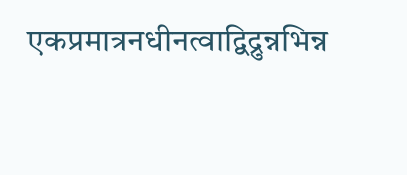एकप्रमात्रनधीनत्वाद्विद्रुन्नभिन्न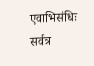एवाभिसंधिः सर्वत्र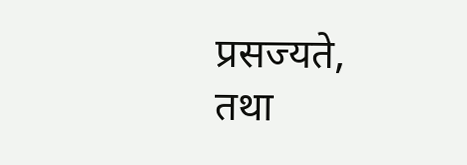प्रसज्यते, तथा